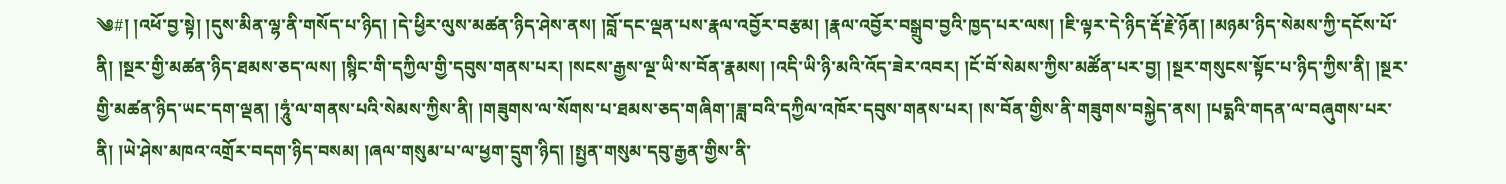༄#། །འཕོ་བྱ་སྟེ། །དུས་མིན་ལྷ་ནི་གསོད་པ་ཉིད། །དེ་ཕྱིར་ལུས་མཚན་ཉིད་ཤེས་ནས། །བློ་དང་ལྡན་པས་རྣལ་འབྱོར་བརྩམ། །རྣལ་འབྱོར་བསྒྲུབ་བྱའི་ཁྱད་པར་ལས། །ཇི་ལྟར་དེ་ཉིད་རྡོ་རྗེ་ཉོན། །མཉམ་ཉིད་སེམས་ཀྱི་དངོས་པོ་ནི། །སྔར་གྱི་མཚན་ཉིད་ཐམས་ཅད་ལས། །སྙིང་གི་དཀྱིལ་གྱི་དབུས་གནས་པར། །སངས་རྒྱས་ལྔ་ཡི་ས་བོན་རྣམས། །འདི་ཡི་ཉི་མའི་འོད་ཟེར་འབར། །ངོ་བོ་སེམས་ཀྱིས་མཚོན་པར་བྱ། །སྔར་གསུངས་སྟོང་པ་ཉིད་ཀྱིས་ནི། །སྔར་གྱི་མཚན་ཉིད་ཡང་དག་ལྡན། །ཧཱུཾ་ལ་གནས་པའི་སེམས་ཀྱིས་ནི། །གཟུགས་ལ་སོགས་པ་ཐམས་ཅད་གཞིག་།ཟླ་བའི་དཀྱིལ་འཁོར་དབུས་གནས་པར། །ས་བོན་གྱིས་ནི་གཟུགས་བསྐྱེད་ནས། །པདྨའི་གདན་ལ་བཞུགས་པར་ནི། །ཡེ་ཤེས་མཁའ་འགྲོར་བདག་ཉིད་བསམ། །ཞལ་གསུམ་པ་ལ་ཕྱག་དྲུག་ཉིད། །སྤྱན་གསུམ་དབུ་རྒྱན་གྱིས་ནི་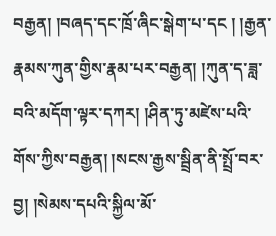བརྒྱན། །བཞད་དང་ཁྲོ་ཞིང་སྒེག་པ་དང ། །རྒྱན་རྣམས་ཀུན་གྱིས་རྣམ་པར་བརྒྱན། །ཀུན་ད་ཟླ་བའི་མདོག་ལྟར་དཀར། །ཤིན་ཏུ་མཛེས་པའི་གོས་ཀྱིས་བརྒྱན། །སངས་རྒྱས་སྦྲིན་ནི་སྤྲོ་བར་བྱ། །སེམས་དཔའི་སྐྱིལ་མོ་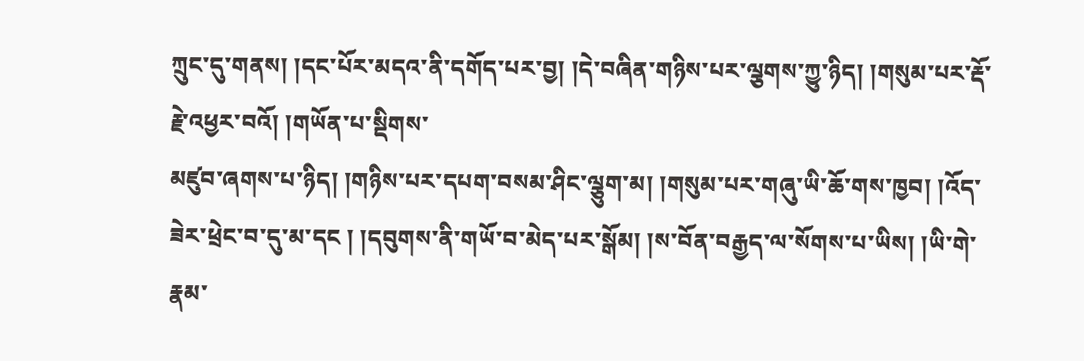ཀྲུང་དུ་གནས། །དང་པོར་མདའ་ནི་དགོད་པར་བྱ། །དེ་བཞིན་གཉིས་པར་ལྕགས་ཀྱུ་ཉིད། །གསུམ་པར་རྡོ་རྗེ་འཕྱར་བའོ། །གཡོན་པ་སྡིགས་
མཛུབ་ཞགས་པ་ཉིད། །གཉིས་པར་དཔག་བསམ་ཤིང་ལྕུག་མ། །གསུམ་པར་གཞུ་ཡི་ཆོ་གས་ཁྱབ། །འོད་ཟེར་ཕྲེང་བ་དུ་མ་དང ། །དབུགས་ནི་གཡོ་བ་མེད་པར་སྒོམ། །ས་བོན་བརྒྱད་ལ་སོགས་པ་ཡིས། །ཡི་གེ་རྣམ་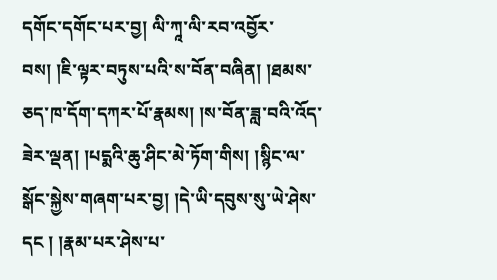དགོང་དགོང་པར་བྱ། ལི་ཀཱ་ལི་རབ་འབྱོར་བས། །ཇི་ལྟར་བཏུས་པའི་ས་བོན་བཞིན། །ཐམས་ཅད་ཁ་དོག་དཀར་པོ་རྣམས། །ས་བོན་ཟླ་བའི་འོད་ཟེར་ལྡན། །པདྨའི་ཆུ་ཤིང་མེ་ཏོག་གིས། །སྙིང་ལ་སྒོང་སྐྱེས་གཞག་པར་བྱ། །དེ་ཡི་དབུས་སུ་ཡེ་ཤེས་དང ། །རྣམ་པར་ཤེས་པ་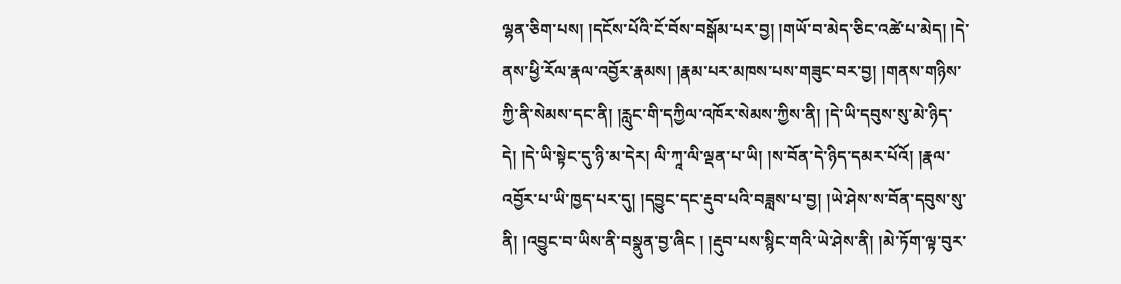ལྷན་ཅིག་པས། །དངོས་པོའི་ངོ་བོས་བསྒོམ་པར་བྱ། །གཡོ་བ་མེད་ཅིང་འཚེ་པ་མེད། །དེ་ནས་ཕྱི་རོལ་རྣལ་འབྱོར་རྣམས། །རྣམ་པར་མཁས་པས་གཟུང་བར་བྱ། །གནས་གཉིས་ཀྱི་ནི་སེམས་དང་ནི། །རླུང་གི་དཀྱིལ་འཁོར་སེམས་ཀྱིས་ནི། །དེ་ཡི་དབུས་སུ་མེ་ཉིད་དེ། །དེ་ཡི་སྟེང་དུ་ཉི་མ་དེར། ལི་ཀཱ་ལི་ལྡན་པ་ཡི། །ས་བོན་དེ་ཉིད་དམར་པོའོ། །རྣལ་འབྱོར་པ་ཡི་ཁྱད་པར་དུ། །དབྱུང་དང་རྡུབ་པའི་བཟླས་པ་བྱ། །ཡེ་ཤེས་ས་བོན་དབུས་སུ་ནི། །འབྱུང་བ་ཡིས་ནི་བསྣུན་བྱ་ཞིང ། །རྡུབ་པས་སྙིང་གའི་ཡེ་ཤེས་ནི། །མེ་ཏོག་ལྟ་བུར་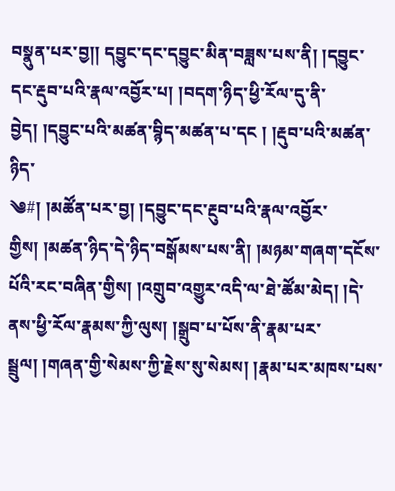བསྣུན་པར་བྱ།། དབྱུང་དང་དབྱུང་མིན་བཟླས་པས་ནི། །དབྱུང་དང་རྡུབ་པའི་རྣལ་འབྱོར་པ། །བདག་ཉིད་ཕྱི་རོལ་དུ་ནི་བྱེད། །དབྱུང་པའི་མཚན་བྙིད་མཚན་པ་དང ། །རྡུབ་པའི་མཚན་ཉིད་
༄#། །མཚོན་པར་བྱ། །དབྱུང་དང་རྔུབ་པའི་རྣལ་འབྱོར་གྱིས། །མཚན་ཉིད་དེ་ཉིད་བསྒོམས་པས་ནི། །མཉམ་གཞག་དངོས་པོའི་རང་བཞིན་གྱིས། །འགྲུབ་འགྱུར་འདི་ལ་ཐེ་ཚོམ་མེད། །དེ་ནས་ཕྱི་རོལ་རྣམས་ཀྱི་ལུས། །སྒྲུབ་པ་པོས་ནི་རྣམ་པར་སྦྲུལ། །གཞན་གྱི་སེམས་ཀྱི་རྗེས་སུ་སེམས། །རྣམ་པར་མཁས་པས་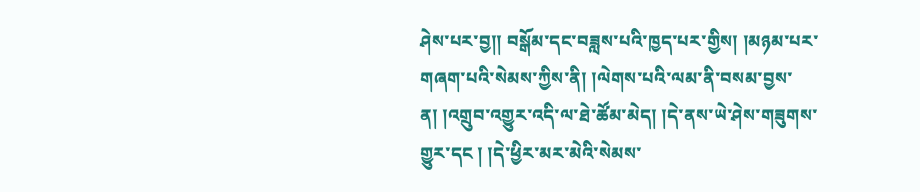ཤེས་པར་བྱ།། བསྒོམ་དང་བཟླས་པའི་ཁྱད་པར་གྱིས། །མཉམ་པར་གཞག་པའི་སེམས་ཀྱིས་ནི། །ལེགས་པའི་ལམ་ནི་བསམ་བྱས་ན། །འགྲུབ་འགྱུར་འདི་ལ་ཐེ་ཚོམ་མེད། །དེ་ནས་ཡེ་ཤེས་གཟུགས་གྱུར་དང ། །དེ་ཕྱིར་མར་མེའི་སེམས་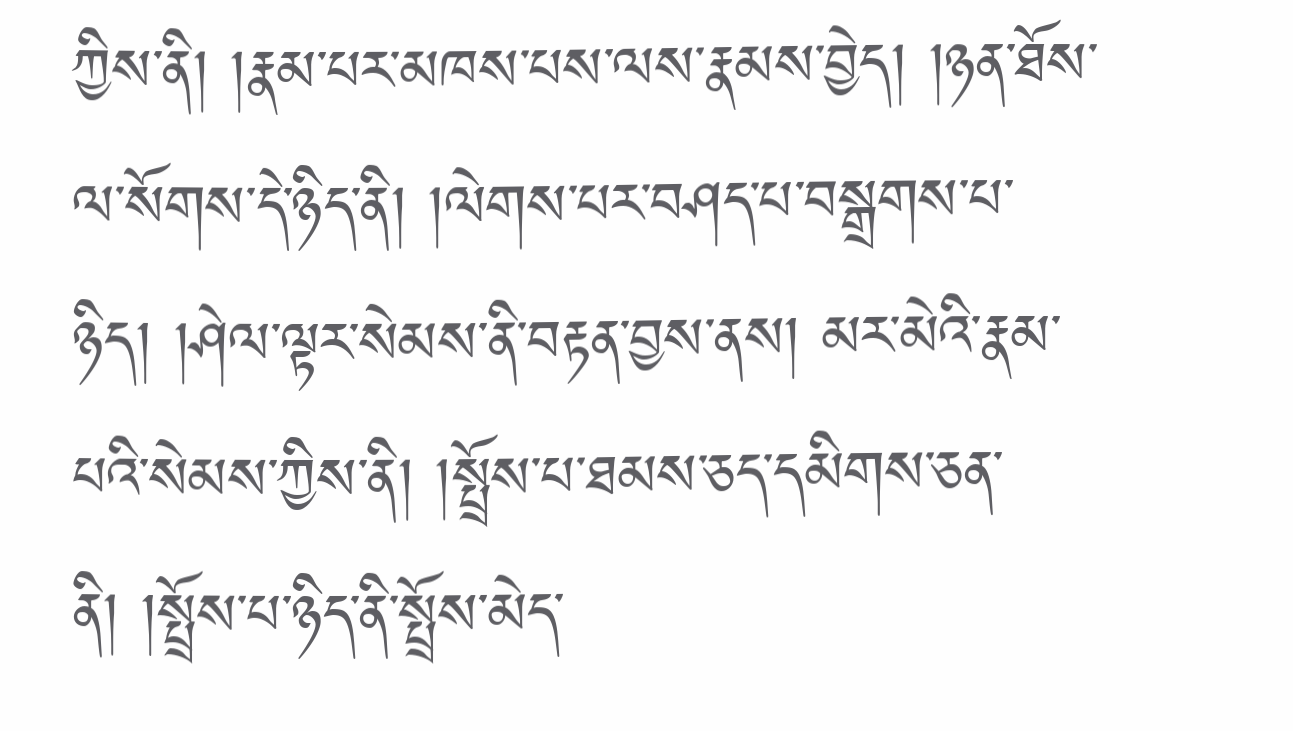ཀྱིས་ནི། །རྣམ་པར་མཁས་པས་ལས་རྣམས་བྱེད། །ཉན་ཐོས་ལ་སོགས་དེ་ཉིད་ནི། །ལེགས་པར་བཤད་པ་བསྒྲགས་པ་ཉིད། །ཤེལ་ལྟར་སེམས་ནི་བརྟན་བྱས་ནས། མར་མེའི་རྣམ་པའི་སེམས་ཀྱིས་ནི། །སྤྲོས་པ་ཐམས་ཅད་དམིགས་ཅན་ནི། །སྤྲོས་པ་ཉིད་ནི་སྤྲོས་མེད་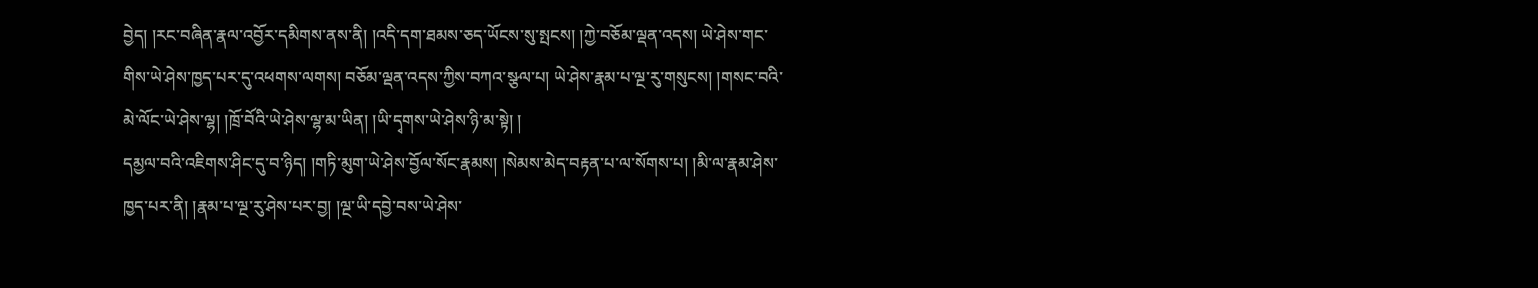བྱེད། །རང་བཞིན་རྣལ་འབྱོར་དམིགས་ནས་ནི། །འདི་དག་ཐམས་ཅད་ཡོངས་སུ་སྤངས། །ཀྱེ་བཅོམ་ལྡན་འདས། ཡེ་ཤེས་གང་གིས་ཡེ་ཤེས་ཁྱད་པར་དུ་འཕགས་ལགས། བཅོམ་ལྡན་འདས་ཀྱིས་བཀའ་སྩལ་པ། ཡེ་ཤེས་རྣམ་པ་ལྔ་རུ་གསུངས། །གསང་བའི་མེ་ལོང་ཡེ་ཤེས་ལྷ། །ཁྲོ་བོའི་ཡེ་ཤེས་ལྷ་མ་ཡིན། །ཡི་དྭགས་ཡེ་ཤེས་ཉི་མ་སྟེ། །
དམྱལ་བའི་འཇིགས་ཤིང་དུ་བ་ཉིད། །གཏི་མུག་ཡེ་ཤེས་བྱོལ་སོང་རྣམས། །སེམས་མེད་བརྟན་པ་ལ་སོགས་པ། །མི་ལ་རྣམ་ཤེས་ཁྱད་པར་ནི། །རྣམ་པ་ལྔ་རུ་ཤེས་པར་བྱ། །ལྔ་ཡི་དབྱེ་བས་ཡེ་ཤེས་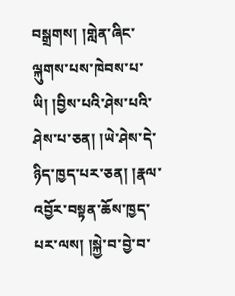བསྒྲགས། །གླེན་ཞིང་ལྐུགས་པས་ཁེབས་པ་ཡི། །བྱིས་པའི་ཤེས་པའི་ཤེས་པ་ཅན། །ཡེ་ཤེས་དེ་ཉིད་ཁྱད་པར་ཅན། །རྣལ་འབྱོར་བསྟན་ཆོས་ཁྱད་པར་ལས། །སྐྱེ་བ་བྱེ་བ་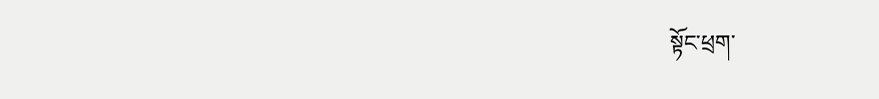སྟོང་ཕྲག་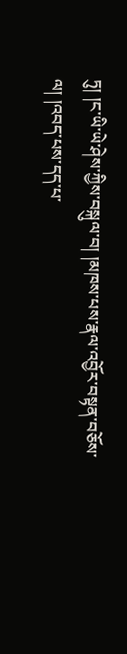ཏུ། །ང་ཡི་ཡེ་ཤེས་ཀྱིས་བསྐུལ་བ། །མཁས་པས་རྣལ་འབྱོར་བསྟན་བཅོས་ལ། །འབད་པས་དད་པ་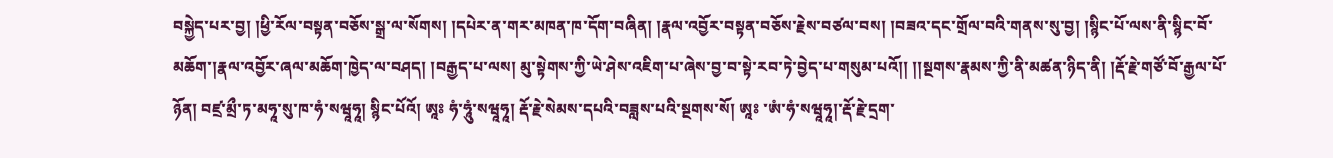བསྐྱེད་པར་བྱ། །ཕྱི་རོལ་བསྟན་བཅོས་སྒྲ་ལ་སོགས། །དཔེར་ན་གར་མཁན་ཁ་དོག་བཞིན། །རྣལ་འབྱོར་བསྟན་བཅོས་རྗེས་བཙལ་བས། །བཟའ་དང་གྲོལ་བའི་གནས་སུ་བྱ། །སྙིང་པོ་ལས་ནི་སྙིང་བོ་མཆོག་།རྣལ་འབྱོར་ཞལ་མཆོག་ཁྱེད་ལ་བཤད། །བརྒྱད་པ་ལས། མུ་སྟེགས་ཀྱི་ཡེ་ཤེས་འཇིག་པ་ཞེས་བྱ་བ་སྟེ་རབ་ཏེ་བྱེད་པ་གསུམ་པའོ།། །།སྔགས་རྣམས་ཀྱི་ནི་མཚན་ཉིད་ནི། །རྡོ་རྗེ་གཙོ་བོ་རྒྱལ་པོ་ཉོན། བཛྲ་མྲྀ་ཏ་མཧཱ་སུ་ཁ་ཧཾ་སཝཱཧཱ། སྙིང་པོའོ། ཨཱཿ ཧཾ་ཧཱུཾ་སཝཱཧཱ། རྡོ་རྗེ་སེམས་དཔའི་བཟླས་པའི་སྔགས་སོ། ཨཱཿ ་ཨཾ་ཧཾ་སཝཱཧཱ།་རྡོ་རྗེ་དྲག་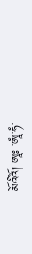མོའིའོ། ཨཱཿ ་ཨཱཾ་ཧཾ་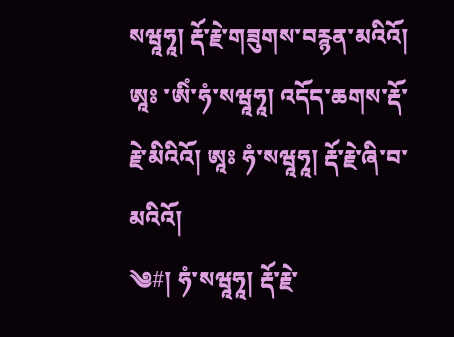སཝཱཧཱ། རྡོ་རྗེ་གཟུགས་བརྙན་མའིའོ། ཨཱཿ ་ཨིཾ་ཧཾ་སཝཱཧཱ། འདོད་ཆགས་རྡོ་རྗེ་མིའིའོ། ཨཱཿ ཧཾ་སཝཱཧཱ། རྡོ་རྗེ་ཞི་བ་མའིའོ།
༄#། ཧཾ་སཝཱཧཱ། རྡོ་རྗེ་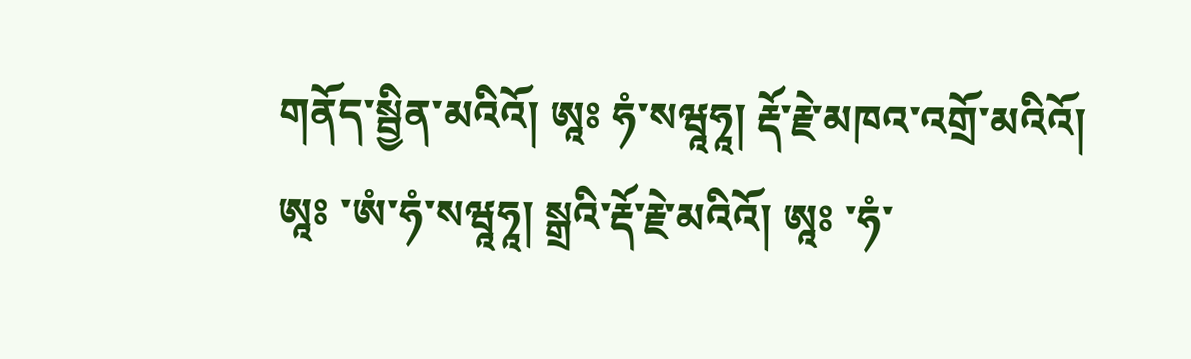གནོད་སྦྱིན་མའིའོ། ཨཱཿ ཧཾ་སཝཱཧཱ། རྡོ་རྗེ་མཁའ་འགྲོ་མའིའོ། ཨཱཿ ་ཨཾ་ཧཾ་སཝཱཧཱ། སྒྲའི་རྡོ་རྗེ་མའིའོ། ཨཱཿ ་ཧཾ་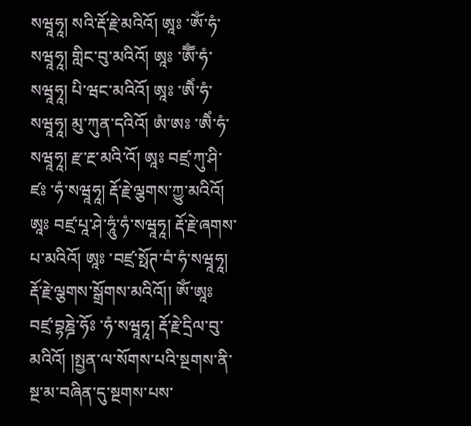སཝཱཧཱ། སའི་རྡོ་རྗེ་མའིའོ། ཨཱཿ ་ཨོཾ་ཧཾ་སཝཱཧཱ། གླིང་བུ་མའིའོ། ཨཱཿ ་ཨཽཾ་ཧཾ་སཝཱཧཱ། པི་ཝང་མའིའོ། ཨཱཿ ་ཨཻཾ་ཧཾ་སཝཱཧཱ། མུ་ཀུན་དའིའོ། ཨཾ་ཨཿ ་ཨཻཾ་ཧཾ་སཝཱཧཱ། རྫ་རྔ་མའི་འོ། ཨཱཿ བཛྲ་ཀུ་ཤི་ཛཿ ་ཧཾ་སཝཱཧཱ། རྡོ་རྗེ་ལྕགས་ཀྱུ་མའིའོ། ཨཱཿ བཛྲ་པཱ་ཤེ་ཧཱུཾ་ཧཾ་སཝཱཧཱ། རྡོ་རྗེ་ཞགས་པ་མའིའོ། ཨཱཿ ་བཛྲ་སྥོཊ་བཾ་ཧཾ་སཝཱཧཱ། རྡོ་རྗེ་ལྕགས་སྒྲོགས་མའིའོ།། ཨོཾ་ཨཱཿ བཛྲ་བྷཎྜེ་ཧོཿ ་ཧཾ་སཝཱཧཱ། རྡོ་རྗེ་དྲིལ་བུ་མའིའོ། །སྤྱན་ལ་སོགས་པའི་སྔགས་ནི་སྔ་མ་བཞིན་དུ་སྔགས་པས་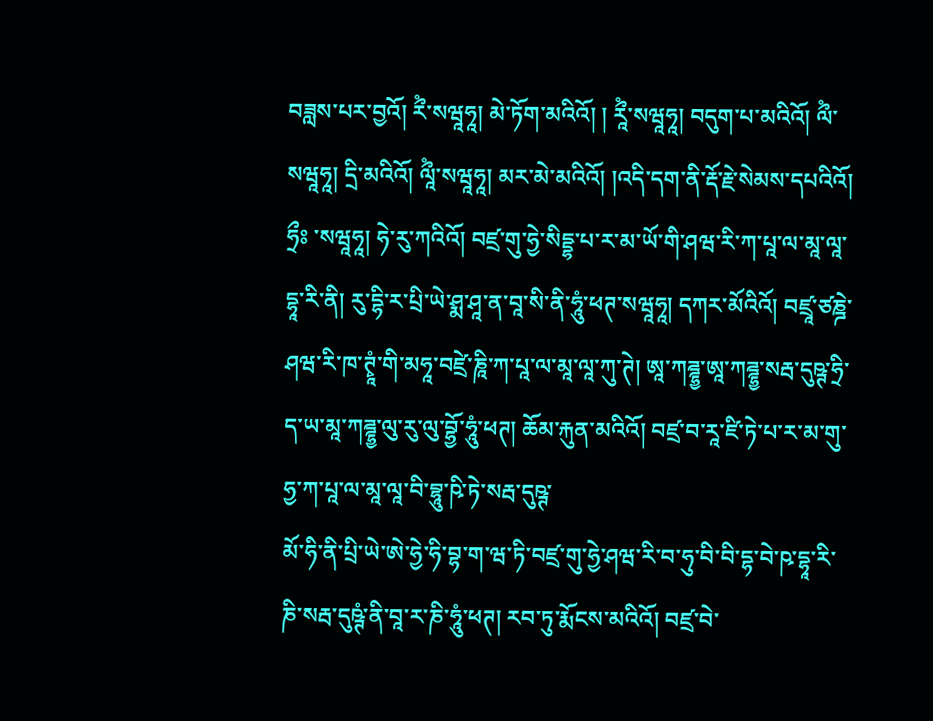བཟླས་པར་བྱའོ། རྀཾ་སཝཱཧཱ། མེ་ཏོག་མའིའོ། ། རཱྀཾ་སཝཱཧཱ། བདུག་པ་མའིའོ། ལྀཾ་སཝཱཧཱ། དྲི་མའིའོ། ལཱྀཾ་སཝཱཧཱ། མར་མེ་མའིའོ། །འདི་དག་ནི་རྡོ་རྗེ་སེམས་དཔའིའོ། ཧྲྀཿ ་སཝཱཧཱ། ཧེ་རུ་ཀའིའོ། བཛྲ་གུ་ཧྱེ་སིདྡྷ་པ་ར་མ་ཡོ་གི་ཤཝ་རི་ཀ་པཱ་ལ་མཱ་ལཱ་དྷཱ་རི་ནི། རུ་དྷི་ར་པྲི་ཡེ་ཤྨ་ཤཱ་ན་བཱ་སི་ནི་ཧཱུཾ་ཕཊ་སཝཱཧཱ། དཀར་མོའིའོ། བཛྲཱ་ཙཎྜེ་ཤཝ་རི་ཁ་ཊྭཱཾ་གི་མཧཱ་བཛྲེ་ཎཱི་ཀ་པཱ་ལ་མཱ་ལཱ་ཀུ་ཊེ། ཨཱ་ཀཌྜྷྱ་ཨཱ་ཀཌྜྷྱ་སརྦ་དུཥྚ་ཧྲི་ད་ཡ་མཱ་ཀཌྜྷྱ་ལུ་རུ་ལུ་བྷྱོ་ཧཱུཾ་ཕཊ། ཆོམ་རྐུན་མའིའོ། བཛྲ་བ་རཱ་ཛི་ཏེ་པ་ར་མ་གུ་ཧྱ་ཀ་པཱ་ལ་མཱ་ལཱ་བི་བྷཱུ་ཥི་ཏེ་སརྦ་དུཥྚ་
མོ་ཧི་ནི་པྲི་ཡེ་ཨེ་ཧྱེ་ཧི་བྷ་ག་ཝ་ཏི་བཛྲ་གུ་ཧྱེ་ཤཝ་རི་བ་ཧུ་བི་བི་དྷ་བེ་ཥ་དྷཱ་རི་ཎི་སརྦ་དུཥྚཾ་ནི་བཱ་ར་ཎི་ཧཱུཾ་ཕཊ། རབ་ཏུ་རྨོངས་མའིའོ། བཛྲ་བེ་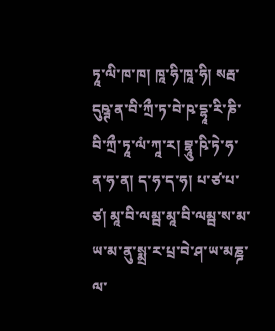ཏཱ་ལི་ཁ་ཁ། ཁཱ་ཧི་ཁཱ་ཧི། སརྦ་དུཥྚ་ན་བི་ཀྲྀ་ཏ་བེ་ཥ་དྷཱ་རི་ཎི་བི་ཀྲྀ་ཏཱ་ལཾ་ཀཱ་ར། བྷཱུ་ཥི་ཏེ་ཧ་ན་ཧ་ན། ད་ཧ་ད་ཧ། པ་ཙ་པ་ཙ། མཱ་བི་ལམྦ་མཱ་བི་ལམྦ་ས་མ་ཡ་མ་ནུ་སྨྲ་ར་པྲ་བེ་ཤ་ཡ་མཎྜ་ལ་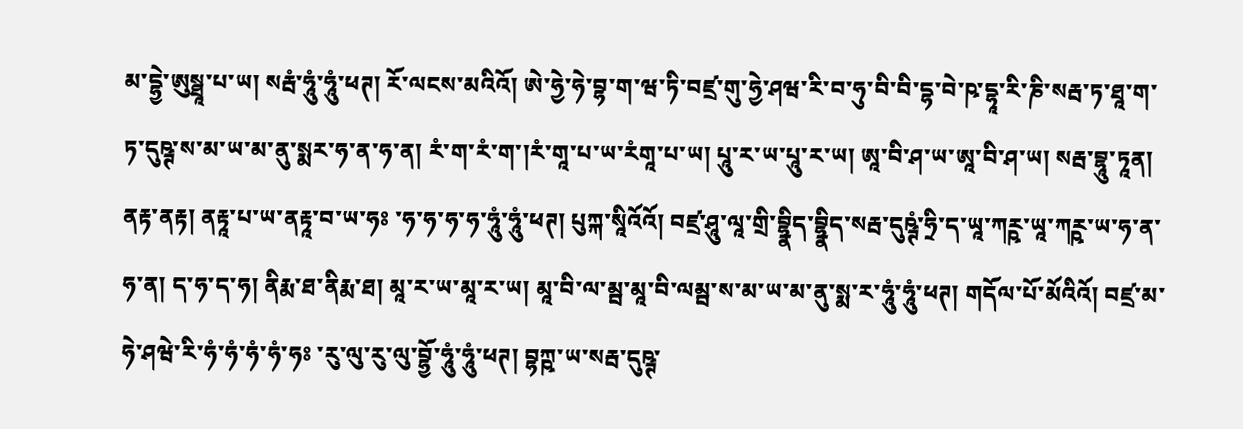མ་དྷྱེ་ཨུསྠཱ་པ་ཡ། སརྦཾ་ཧཱུཾ་ཧཱུཾ་ཕཊ། རོ་ལངས་མའིའོ། ཨེ་ཧྱེ་ཧེ་བྷ་ག་ཝ་ཏི་བཛྲ་གུ་ཧྱེ་ཤཝ་རི་བ་ཧུ་བི་བི་དྷ་བེ་ཥ་དྷཱ་རི་ཎི་སརྦ་ཏ་ཐཱ་ག་ཏ་དུཥྚ་ས་མ་ཡ་མ་ནུ་སྨར་ཧ་ན་ཧ་ན། རཾ་ག་རཾ་ག་།རཾ་གཱ་པ་ཡ་རཾགཱ་པ་ཡ། པཱུ་ར་ཡ་པཱུ་ར་ཡ། ཨཱ་བི་ཤ་ཡ་ཨཱ་བི་ཤ་ཡ། སརྦ་བྷཱུ་ཏཱན། ནརྟ་ནརྟ། ནརྟཱ་པ་ཡ་ནརྟཱ་བ་ཡ་ཧཿ ་ཧ་ཧ་ཧ་ཧ་ཧཱུཾ་ཧཱུཾ་ཕཊ། པུཀྐ་སཱིའོའོ། བཛྲ་ཤཱུ་ལཱ་གྲི་བྷྣིད་བྷྣིད་སརྦ་དུཥྚཾ་ཧྲི་ད་ཡཱ་ཀཪྵ་ཡཱ་ཀཪྵ་ཡ་ཧ་ན་ཧ་ན། ད་ཧ་ད་ཧ། ནིརྨ་ཐ་ནིརྨ་ཐ། མཱ་ར་ཡ་མཱ་ར་ཡ། མཱ་བི་ལ་མྦ་མཱ་བི་ལམྦ་ས་མ་ཡ་མ་ནུ་སྨ་ར་ཧཱུཾ་ཧཱུཾ་ཕཊ། གདོལ་པོ་མོའིའོ། བཛྲ་མ་ཧེ་ཤཝེ་རི་ཧཾ་ཧཾ་ཧཾ་ཧཾ་ཧཿ ་རུ་ལུ་རུ་ལུ་བྷྱོ་ཧཱུཾ་ཧཱུཾ་ཕཊ། བྷཀྵ་ཡ་སརྦ་དུཥྚ་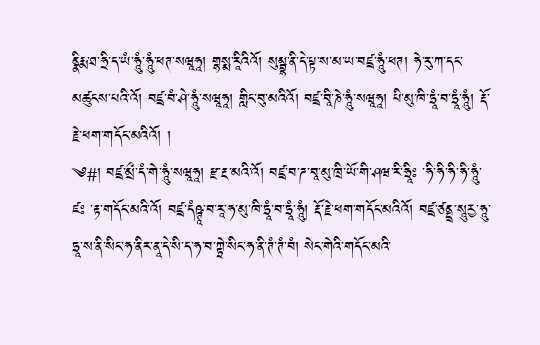ནྣིརྨ་ཐ་ཧྲི་ད་ཡཾ་ཧཱུཾ་ཧཱུཾ་ཕཊ་སཝཱཧཱ། གྷསྨ་རཱིའིའོ། སུམྦྷ་ནི་དེ་པྟ་ས་མ་ཡ་བཛྲ་ཧཱུཾ་ཕཊ། ཧེ་རུ་ཀ་དང་མཚུངས་པའི་འོ། བཛྲ་བཾ་ཤེ་ཧཱུཾ་སཝཱཧཱ། གླིང་བུ་མའིའོ། བཛྲ་བཱི་ཎེ་ཧཱུཾ་སཝཱཧཱ། པི་མུ་ཁི་ཏྲཱཾ་བ་ཏྲཱཾ་ཧཱུཾ། རྡོ་རྗེ་ཕག་གདོང་མའིའོ། །
༄#། བཛྲ་མྲྀ་དཾ་གེ་ཧཱུཾ་སཝཱཧཱ། རྫ་རྔ་མའི་འོ། བཛྲ་བ་ཌ་བཱ་མུ་ཁྲི་ཡོ་གི་ཤཝ་རི་ཧྲཱིཿ ་ཧི་ཧི་ཧི་ཧི་ཧཱུཾ་ཛཿ ་རྟ་གདོང་མའི་འོ། བཛྲ་དཾཥྚཱ་བ་རཱ་ཧ་མུ་ཁི་ཏྲཱཾ་བ་ཏྲཱཾ་ཧཱུཾ། རྡོ་རྗེ་ཕག་གདོང་མའིའོ། བཛྲ་ཙནྡྲ་སཱུརྱ་ཧཱུ་ཏྲཱ་ས་ནི་སིང་ཧ་ནིར་ནཱ་དེ་སི་ད་ཧ་བ་ཀྟྲེ་སིང་ཧ་ནི་ཊཾ་ཊཾ་བཾ། སེང་གེའི་གདོང་མའི་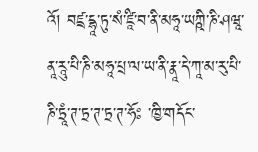འོ། བཛྲ་དྷཱ་ཏུ་སཾ་ཛཱི་བ་ནི་མཧཱ་ཡཀྵི་ཎི་ཤཝཱ་ནཱ་རཱུ་པི་ཎི་མཧཱ་པྲ་ལ་ཡ་ནི་རྣཱ་དེ་ཀཱ་མ་རུ་པི་ཎི་ཏྲཱཾ་ཊ་ཏྲ་ཊ་ཏྲ་ཊ་ཧོཿ ་ཁྱི་གདོང་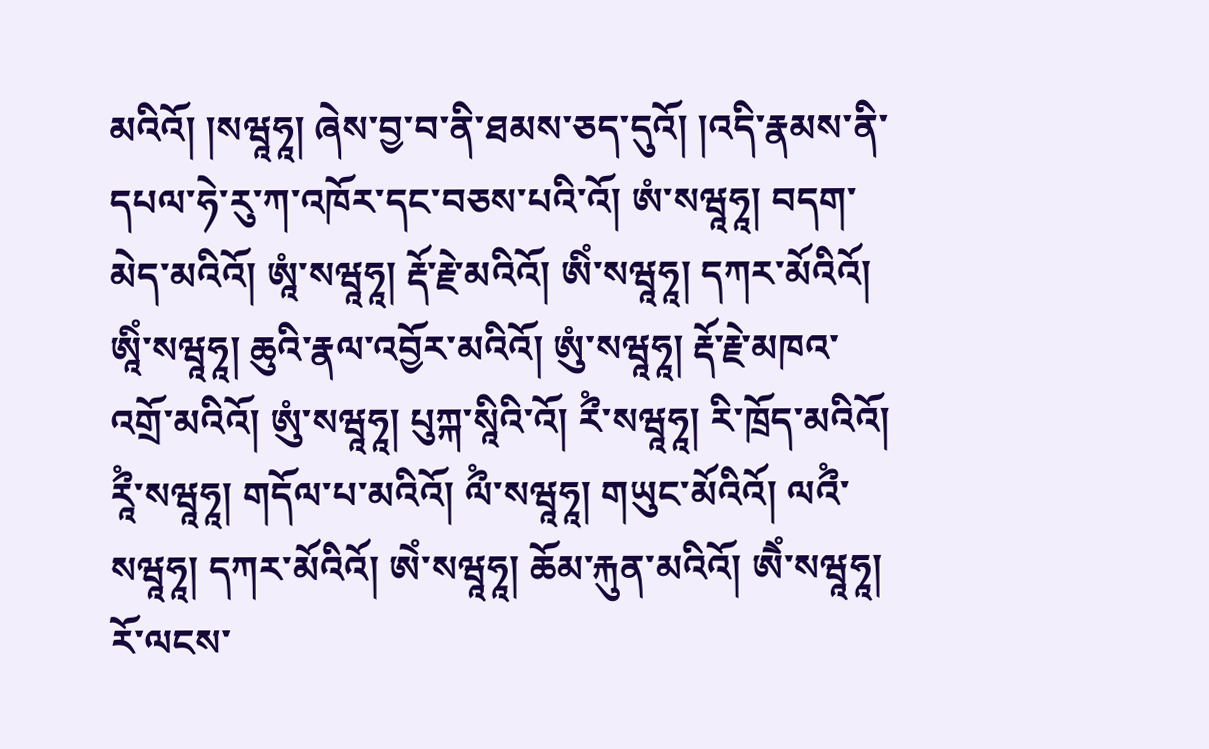མའིའོ། །སཝཱཧཱ། ཞེས་བྱ་བ་ནི་ཐམས་ཅད་དུའོ། །འདི་རྣམས་ནི་དཔལ་ཧེ་རུ་ཀ་འཁོར་དང་བཅས་པའི་འོ། ཨཾ་སཝཱཧཱ། བདག་མེད་མའིའོ། ཨཱཾ་སཝཱཧཱ། རྡོ་རྗེ་མའིའོ། ཨིཾ་སཝཱཧཱ། དཀར་མོའིའོ། ཨཱིཾ་སཝཱཧཱ། ཆུའི་རྣལ་འབྱོར་མའིའོ། ཨུཾ་སཝཱཧཱ། རྡོ་རྗེ་མཁའ་འགྲོ་མའིའོ། ཨུཾ་སཝཱཧཱ། པུཀྐ་སཱིའི་འོ། རྀཾ་སཝཱཧཱ། རི་ཁྲོད་མའིའོ། རཱྀཾ་སཝཱཧཱ། གདོལ་པ་མའིའོ། ལྀཾ་སཝཱཧཱ། གཡུང་མོའིའོ། ལའྀཾ་སཝཱཧཱ། དཀར་མོའིའོ། ཨེཾ་སཝཱཧཱ། ཆོམ་རྐུན་མའིའོ། ཨཻཾ་སཝཱཧཱ། རོ་ལངས་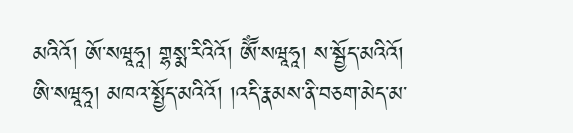མའིའོ། ཨོ་སཝཱཧཱ། གྷསྨ་རིའིའོ། ཨཽཾ་སཝཱཧཱ། ས་སྦྱོད་མའིའོ། ཨི་སཝཱཧཱ། མཁའ་སྤྱོད་མའིའོ། །འདི་རྣམས་ནི་བཅག་མེད་མ་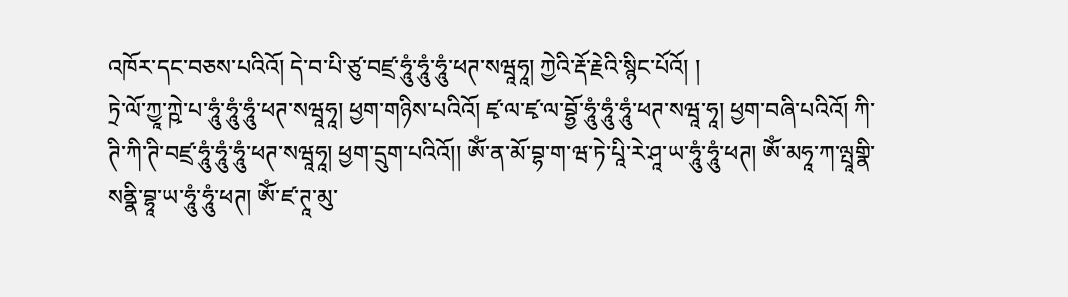འཁོར་དང་བཅས་པའིའོ། དེ་བ་པི་ཙུ་བཛྲ་ཧཱུཾ་ཧཱུཾ་ཧཱུཾ་ཕཊ་སཝཱཧཱ། ཀྱེའི་རྡོ་རྗེའི་སྙིང་པོའོ། །
ཏྲེ་ལོ་ཀྱཱ་ཀྵེ་པ་ཧཱུཾ་ཧཱུཾ་ཧཱུཾ་ཕཊ་སཝཱཧཱ། ཕྱག་གཉིས་པའིའོ། ཛྭ་ལ་ཛྭ་ལ་བྷྱོ་ཧཱུཾ་ཧཱུཾ་ཧཱུཾ་ཕཊ་སཝཱ་ཧཱ། ཕྱག་བཞི་པའིའོ། ཀི་ཊི་ཀི་ཊི་བཛྲ་ཧཱུཾ་ཧཱུཾ་ཧཱུཾ་ཕཊ་སཝཱཧཱ། ཕྱག་དྲུག་པའིའོ།། ཨོཾ་ན་མོ་བྷ་ག་ཝ་ཏེ་པཱི་རེ་ཤཱ་ཡ་ཧཱུཾ་ཧཱུཾ་ཕཊ། ཨོཾ་མཧཱ་ཀ་ལྤཱགྣི་སནྣི་བྷཱ་ཡ་ཧཱུཾ་ཧཱུཾ་ཕཊ། ཨོཾ་ཛ་ཊཱ་མུ་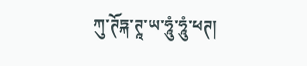ཀུ་ཊོཏྐ་ཊཱ་ཡ་ཧཱུཾ་ཧཱུཾ་ཕཊ།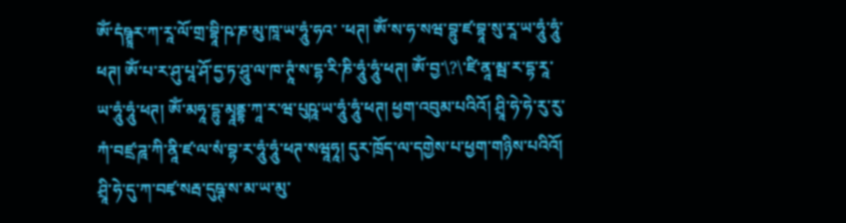ཨོཾ་དཾཥྚྲཱར་ཀ་རཱ་ལོ་གྲ་བྷཱི་ཥ་ཎ་མུ་ཁཱ་ཡ་ཧཱུཾ་ཧའ་ ་ཕཊ། ཨོཾ་ས་ཧ་སཝ་བྷུ་ཛ་བྷཱ་སུ་རཱ་ཡ་ཧཱུཾ་ཧཱུཾ་ཕཊ། ཨོཾ་པ་ར་ཤུ་པཱ་ཤོ་དྱ་ཏ་ཤཱུ་ལ་ཁ་ཊཱཾ་ས་དྷ་རི་ཎི་ཧཱུཾ་ཧཱུཾ་ཕཊ། ཨོཾ་བྱ་\?\་ཛི་ནཱ་མྦ་ར་དྷ་རཱ་ཡ་ཧཱུཾ་ཧཱུཾ་ཕཊ། ཨོཾ་མཧཱ་དྷུ་མྭཱནྡྷ་ཀཱ་ར་ཝ་པུཥཱ་ཡ་ཧཱུཾ་ཧཱུཾ་ཕཊ། ཕྱག་འབུམ་པའིའོ། ཤྲཱི་ཧེ་ཧེ་རུ་རུ་ཀཾ་བཛྲ་ཌཱ་ཀི་ནཱི་ཛ་ལ་སཾ་བྷ་ར་ཧཱུཾ་ཧཱུཾ་ཕཊ་སཝཱཧཱ། དུར་ཁྲོད་ལ་དགྱེས་པ་ཕྱག་གཉིས་པའིའོ། ཤྲཱི་ཧེ་དུ་ཀ་བཛྭ་སརྦ་དུཥྚ་ས་མ་ཡ་མུ་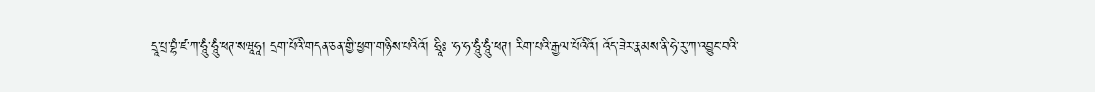དྲཱ་པྲ་བྷཾ་ཛ་ཀ་ཧཱུཾ་ཧཱུཾ་ཕཊ་སཝཱཧཱ། དྲག་པོའི་གདན་ཅན་གྱི་ཕྱག་གཉིས་པའིའོ། ཧྲཱིཿ ་ཧ་ཧ་ཧཱུཾ་ཧཱུཾ་ཕཊ། རིག་པའི་རྒྱལ་པོའིའོ། འོད་ཟེར་རྣམས་ནི་ཧེ་རུ་ཀ་འབྱུང་བའི་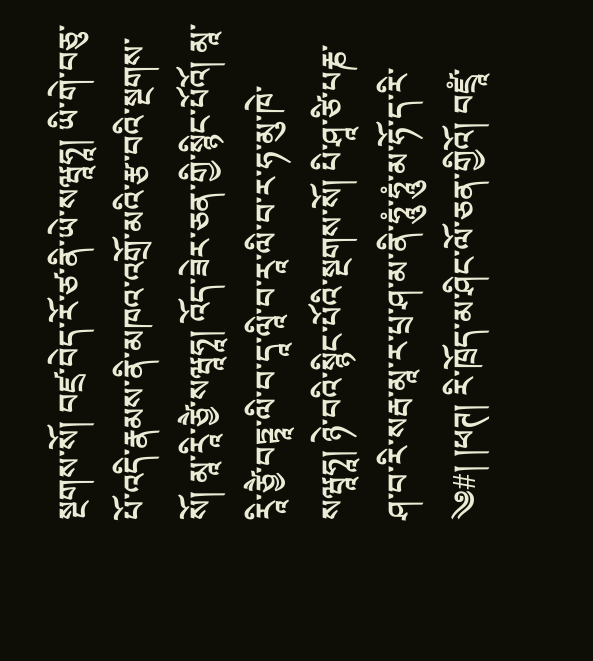སྔགས་སོ། བཛྲ་བེད་རོ་ཙ་ནི་ཡེ་སཝཱཧཱ། ཡི་གེ་བཅུ་པོ་འདི་རྣམས་ནི་མཁའ་འགྲོ་མའི་རྩ་བའི་སྔགས་སོ། མཱ་རཱི་ཙྱཻ་སཝཱཧཱ། འོད་ཟེར་ཅན་གྱི་སྙིང་པོའོ། མཱ་རཱི་ཙྱཻ་བཏྟཱ་ལི་བ་དཱ་ལཱི་བ་རཱ་ལི་བ་ར་ཧ་མུ་ཁེ་སཝཱཧཱ། ཉེ་བའི་སྙིང་པོའི་སྔགས་སོ། པི་ཤཱ་ཙི་པརྞ་ཤ་བ་རི་སརྦ་མཱ་ར་པྲ་ཤ་མ་ནི་ཧཱུཾ་ཧཱུཾ་མ་ཧོ་ད་རི་
༄#། །ཕཊ། རི་ཁྲོད་མ་ཤིང་ལོ་ཅན་གྱིའོ། བཛྲཱཾ་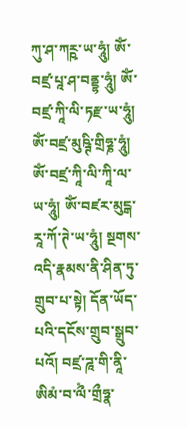ཀུ་ཤ་ཀཪྵ་ཡ་ཧཱུཾ། ཨོཾ་བཛྲ་པཱ་ཤ་བནྡྷ་ཧཱུཾ། ཨོཾ་བཛྲ་ཀཱི་ལི་ཏརྫ་ཡ་ཧཱུཾ། ཨོཾ་བཛྲ་མུཥྚི་གྲིཧྞ་ཧཱུཾ། ཨོཾ་བཛྲ་ཀཱི་ལི་ཀཱི་ལ་ཡ་ཧཱུཾ། ཨོཾ་བཛར་མུངྒ་རཱ་ཀོ་ཊེ་ཡ་ཧཱུཾ། སྔགས་འདི་རྣམས་ནི་ཤིན་ཏུ་གྲུབ་པ་སྟེ། དོན་ཡོད་པའི་དངོས་གྲུབ་སྒྲུབ་པའོ། བཛྲ་ཌཱ་གི་ནཱི་ཨིམཾ་བ་ལྀཾ་གྲྀཧྣ་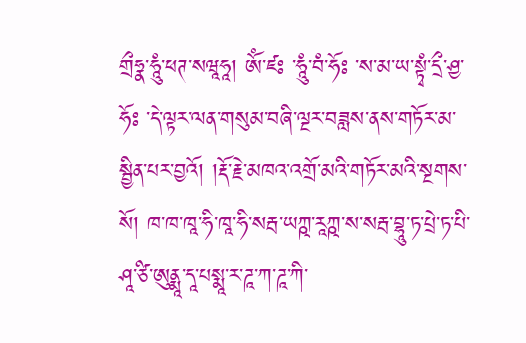གྲྀཧྣ་ཧཱུཾ་ཕཊ་སཝཱཧཱ། ཨོཾ་ཛཿ ་ཧཱུཾ་བཾ་ཧོཿ ་ས་མ་ཡ་སྟྭཾ་དྲྀ་ཤྱ་ཧོཿ ་དེ་ལྟར་ལན་གསུམ་བཞི་ལྔར་བཟླས་ནས་གཏོར་མ་སྦྱིན་པར་བྱའོ། །རྡོ་རྗེ་མཁའ་འགྲོ་མའི་གཏོར་མའི་སྔགས་སོ། ཁ་ཁ་ཁཱ་ཧི་ཁཱ་ཧི་སརྦ་ཡཀྵ་རཱཀྵ་ས་སརྦ་བྷཱུ་ཏ་པྲེ་ཏ་པི་ཤཱ་ཙི་ཨུནྨཱ་དཱ་པསྨཱ་ར་ཌཱ་ཀ་ཌཱ་ཀི་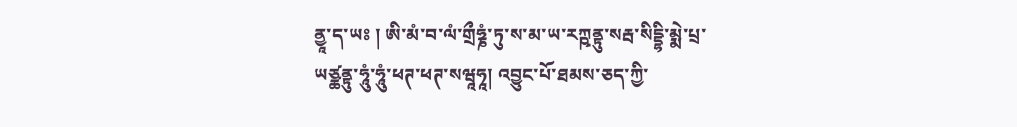ནྱཱ་ད་ཡཿ ། ཨི་མཾ་བ་ལཾ་གྲྀཧྞཾ་ཏུ་ས་མ་ཡ་རཀྵནྟུ་སརྦ་སིདྡྷི་མྨེ་པྲ་ཡཙྪནྟུ་ཧཱུཾ་ཧཱུཾ་ཕཊ་ཕཊ་སཝཱཧཱ། འབྱུང་པོ་ཐམས་ཅད་ཀྱི་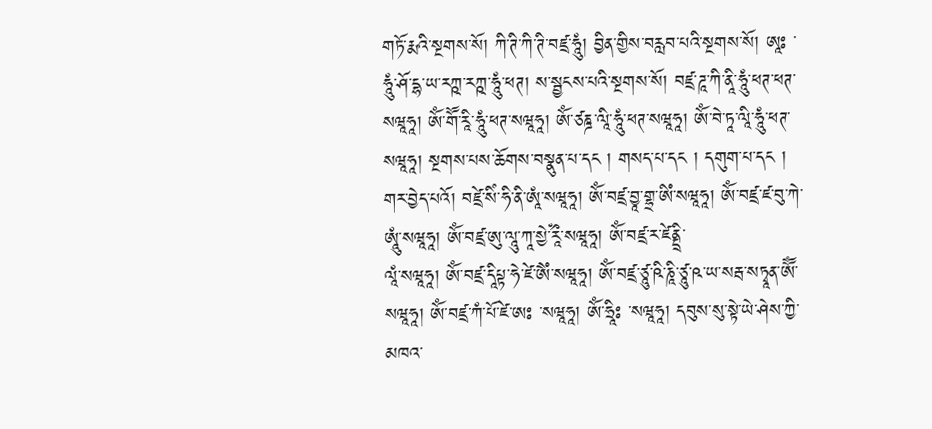གཏོ་རྨའི་སྔགས་སོ། ཀི་ཊི་ཀི་ཊི་བཛྲ་ཧཱུཾ། བྱིན་གྱིས་བརླབ་པའི་སྔགས་སོ། ཨཱཿ ་ཧཱུཾ་ཤོ་དྷ་ཡ་རཀྵ་རཀྵ་ཧཱུཾ་ཕཊ། ས་སྦྱངས་པའི་སྔགས་སོ། བཛྲ་ཌཱ་ཀི་ནཱི་ཧཱུཾ་ཕཊ་ཕཊ་སཝཱཧཱ། ཨོཾ་གཽ་རཱི་ཧཱུཾ་ཕཊ་སཝཱཧཱ། ཨོཾ་ཙཎྜ་ལཱི་ཧཱུཾ་ཕཊ་སཝཱཧཱ། ཨོཾ་བེ་ཏཱ་ལཱི་ཧཱུཾ་ཕཊ་སཝཱཧཱ། སྔགས་པས་ཆོགས་བསྣུན་པ་དང ། གསད་པ་དང ། དགུག་པ་དང ། གར་བྱེད་པའོ། བཛྲེ་སིཾ་ཧི་ནི་ཨཱཾ་སཝཱཧཱ། ཨོཾ་བཛྲ་བྱཱ་གྷྲ་ཨིཾ་སཝཱཧཱ། ཨོཾ་བཛྲ་ཛ་བུ་ཀེ་ཨཱུཾ་སཝཱཧཱ། ཨོཾ་བཛྲ་ཨུ་ལཱུ་ཀཱ་སྱེ་རཱྀཾ་སཝཱཧཱ། ཨོཾ་བཛྲ་ར་ཛེནྡྲི་
ལཱཾ་སཝཱཧཱ། ཨོཾ་བཛྲ་དཱིཔྟ་ཧེ་ཛེ་ཨཻཾ་སཝཱཧཱ། ཨོཾ་བཛྲ་ཙཱུ་ཥི་ཎཱི་ཙཱུ་ཥ་ཡ་སརྦ་སཏྭཱན་ཨཽཾ་སཝཱཧཱ། ཨོཾ་བཛྲ་ཀཾ་པོ་ཛེ་ཨཿ ་སཝཱཧཱ། ཨོཾ་ཧྲཱིཿ ་སཝཱཧཱ། དབུས་སུ་སྟེ་ཡེ་ཤེས་ཀྱི་མཁའ་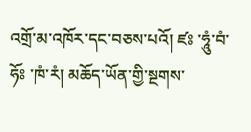འགྲོ་མ་འཁོར་དང་བཅས་པའོ། ཛཿ ་ཧཱུཾ་བཾ་ཧོཿ ་ཁཾ་རཾ། མཆོད་ཡོན་གྱི་སྔགས་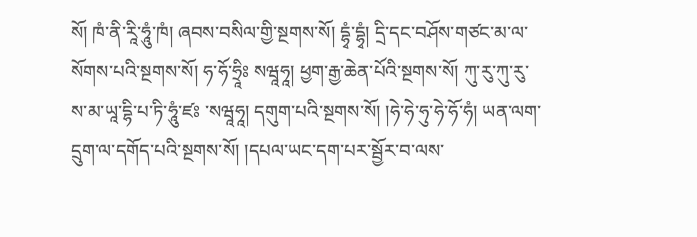སོ། ཁཾ་ནི་རཱི་ཧཱུཾ་ཁཾ། ཞབས་བསིལ་གྱི་སྔགས་སོ། དྷྭཾ་དྷྭཾ། དྲི་དང་བཤོས་གཙང་མ་ལ་སོགས་པའི་སྔགས་སོ། ཧ་ཧོ་ཧྲཱིཿ སཝཱཧཱ། ཕྱག་རྒྱ་ཆེན་པོའི་སྔགས་སོ། ཀུ་རུ་ཀུ་རུ་ས་མ་ཡཱ་དྷི་པ་ཏི་ཧཱུཾ་ཛཿ ་སཝཱཧཱ། དགུག་པའི་སྔགས་སོ། །ཧེ་ཧེ་ཧུ་ཧེ་ཧོ་ཧཾ། ཡན་ལག་དྲུག་ལ་དགོད་པའི་སྔགས་སོ། །དཔལ་ཡང་དག་པར་སྦྱོར་བ་ལས་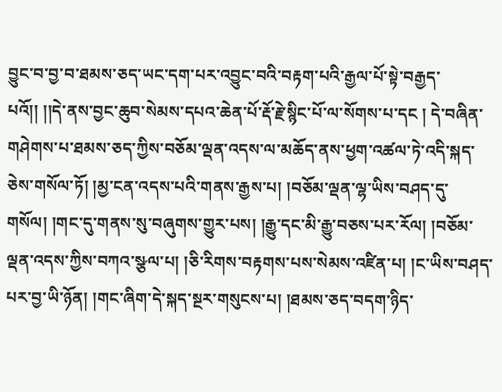བྱུང་བ་བྱ་བ་ཐམས་ཅད་ཡང་དག་པར་འབྱུང་བའི་བརྟག་པའི་རྒྱལ་པོ་སྟེ་བརྒྱད་པའོ།། །།དེ་ནས་བྱང་ཆུབ་སེམས་དཔའ་ཆེན་པོ་རྡོ་རྗེ་སྙིང་པོ་ལ་སོགས་པ་དང ། དེ་བཞིན་གཤེགས་པ་ཐམས་ཅད་ཀྱིས་བཅོམ་ལྡན་འདས་ལ་མཆོད་ནས་ཕྱག་འཚལ་ཏེ་འདི་སྐད་ཅེས་གསོལ་ཏོ། །མྱ་ངན་འདས་པའི་གནས་རྒྱས་པ། །བཅོམ་ལྡན་ལྷ་ཡིས་བཤད་དུ་གསོལ། །གང་དུ་གནས་སུ་བཞུགས་གྱུར་པས། །རྒྱུ་དང་མི་རྒྱུ་བཅས་པར་རོལ། །བཅོམ་ལྡན་འདས་ཀྱིས་བཀའ་སྩལ་པ། །ཅི་རིགས་བརྟགས་པས་སེམས་འཛིན་པ། །ང་ཡིས་བཤད་པར་བྱ་ཡི་ཉོན། །གང་ཞིག་དེ་སྐད་སྔར་གསུངས་པ། །ཐམས་ཅད་བདག་ཉིད་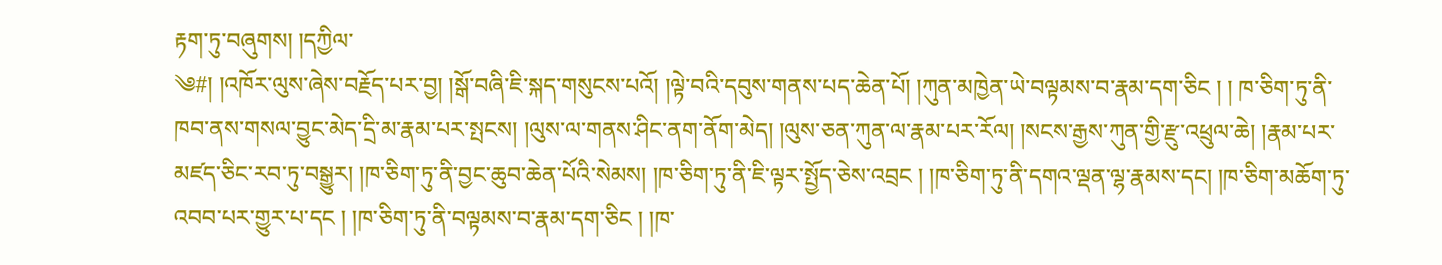རྟག་ཏུ་བཞུགས། །དཀྱིལ་
༄#། །འཁོར་ལུས་ཞེས་བརྗོད་པར་བྱ། །སྒོ་བཞི་ཇི་སྐད་གསུངས་པའོ། །ལྟེ་བའི་དབུས་གནས་པད་ཆེན་པོ། །ཀུན་མཁྱེན་ཡེ་བལྟམས་བ་རྣམ་དག་ཅིང ། ། ཁ་ཅིག་ཏུ་ནི་ཁབ་ནས་གསལ་བྱུང་མེད་དྲི་མ་རྣམ་པར་སྤངས། །ལུས་ལ་གནས་ཤིང་ནག་ནོག་མེད། །ལུས་ཅན་ཀུན་ལ་རྣམ་པར་རོལ། །སངས་རྒྱས་ཀུན་གྱི་རྫུ་འཕྲུལ་ཆེ། །རྣམ་པར་མཛད་ཅིང་རབ་ཏུ་བསྒྱུར། །ཁ་ཅིག་ཏུ་ནི་བྱང་ཆུབ་ཆེན་པོའི་སེམས། །ཁ་ཅིག་ཏུ་ནི་ཇི་ལྟར་སྤྱོད་ཅེས་འབྲང ། །ཁ་ཅིག་ཏུ་ནི་དགའ་ལྡན་ལྷ་རྣམས་དང། །ཁ་ཅིག་མཆོག་ཏུ་འབབ་པར་གྱུར་པ་དང ། །ཁ་ཅིག་ཏུ་ནི་བལྟམས་བ་རྣམ་དག་ཅིང ། །ཁ་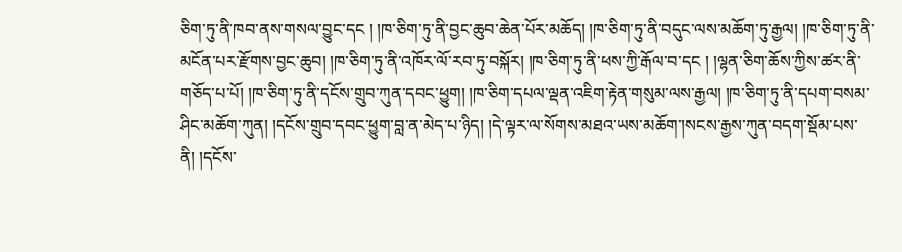ཅིག་ཏུ་ནི་ཁབ་ནས་གསལ་བྱུང་དང ། །ཁ་ཅིག་ཏུ་ནི་བྱང་ཆུབ་ཆེན་པོར་མཆོད། །ཁ་ཅིག་ཏུ་ནི་བདུང་ལས་མཆོག་ཏུ་རྒྱལ། །ཁ་ཅིག་ཏུ་ནི་མངོན་པར་རྫོགས་བྱང་ཆུབ། །ཁ་ཅིག་ཏུ་ནི་འཁོར་ལོ་རབ་ཏུ་བསྐོར། །ཁ་ཅིག་ཏུ་ནི་ཕས་ཀྱི་རྒོལ་བ་དང ། །ལྷན་ཅིག་ཆོས་ཀྱིས་ཚར་ནི་གཅོད་པ་པོ། །ཁ་ཅིག་ཏུ་ནི་དངོས་གྲུབ་ཀུན་དབང་ཕྱུག། །ཁ་ཅིག་དཔལ་ལྡན་འཇིག་རྟེན་གསུམ་ལས་རྒྱལ། །ཁ་ཅིག་ཏུ་ནི་དཔག་བསམ་ཤིང་མཆོག་ཀུན། །དངོས་གྲུབ་དབང་ཕྱུག་བླ་ན་མེད་པ་ཉིད། །དེ་ལྟར་ལ་སོགས་མཐའ་ཡས་མཆོག་།སངས་རྒྱས་ཀུན་བདག་སྡོམ་པས་ནི། །དངོས་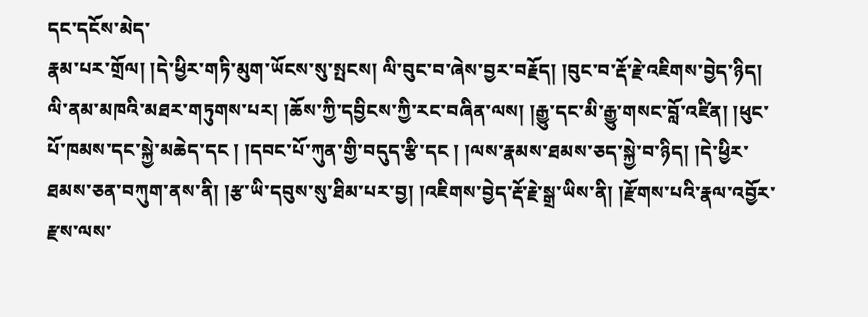དང་དངོས་མེད་
རྣམ་པར་གྲོལ། །དེ་ཕྱིར་གཏི་མུག་ཡོངས་སུ་སྤངས། ལི་བུང་བ་ཞེས་བྱར་བརྗོད། །བུང་བ་རྡོ་རྗེ་འཇིགས་བྱེད་ཉིད། ལི་ནམ་མཁའི་མཐར་གཏུགས་པར། །ཆོས་ཀྱི་དབྱིངས་ཀྱི་རང་བཞིན་ལས། །རྒྱུ་དང་མི་རྒྱུ་གསང་བློ་འཛིན། །ཕུང་པོ་ཁམས་དང་སྐྱེ་མཆེད་དང ། །དབང་པོ་ཀུན་གྱི་བདུད་རྩི་དང ། །ལས་རྣམས་ཐམས་ཅད་སྐྱེ་བ་ཉིད། །དེ་ཕྱིར་ཐམས་ཅན་བཀུག་ནས་ནི། །རྩ་ཡི་དབུས་སུ་ཐིམ་པར་བྱ། །འཇིགས་བྱེད་རྡོ་རྗེ་སྒྲ་ཡིས་ནི། །རྫོགས་པའི་རྣལ་འབྱོར་རྫས་ལས་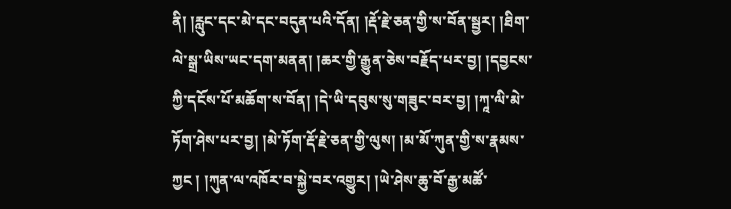ནི། །རླུང་དང་མེ་དང་བདུན་པའི་དོན། །རྡོ་རྗེ་ཅན་གྱི་ས་བོན་སྦྱར། །ཐིག་ལེ་སྒྲ་ཡིས་ཡང་དག་མནན། །ཆར་གྱི་རྒྱུན་ཅེས་བརྗོད་པར་བྱ། །དབྱངས་ཀྱི་དངོས་པོ་མཆོག་ས་བོན། །དེ་ཡི་དབུས་སུ་གཟུང་བར་བྱ། །ཀཱ་ལི་མེ་ཏོག་ཤེས་པར་བྱ། །མེ་ཏོག་རྡོ་རྗེ་ཅན་གྱི་ལུས། །མ་མོ་ཀུན་གྱི་ས་རྣམས་ཀྱང ། །ཀུན་ལ་འཁོར་བ་སྐྱེ་བར་འགྱུར། །ཡེ་ཤེས་ཆུ་བོ་རྒྱ་མཚོ་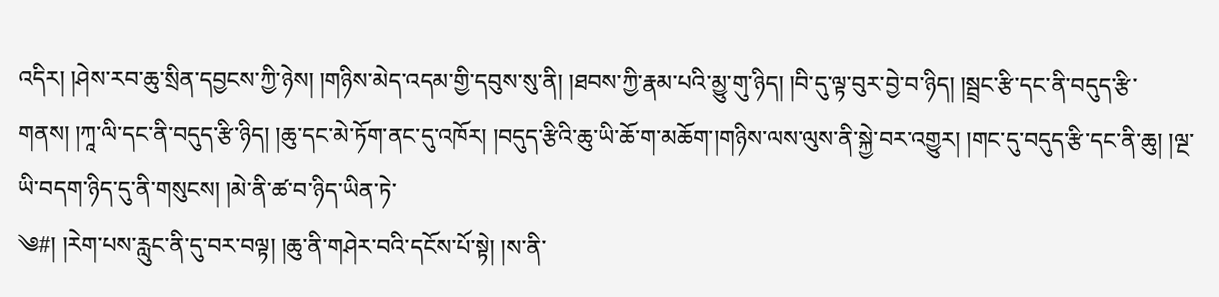འདིར། །ཤེས་རབ་ཆུ་སྲིན་དབྱངས་ཀྱི་ཉེས། །གཉིས་མེད་འདམ་གྱི་དབུས་སུ་ནི། །ཐབས་ཀྱི་རྣམ་པའི་མྱུ་གུ་ཉིད། །བི་དུ་ལྟ་བུར་བྱེ་བ་ཉིད། །སྦྲང་རྩི་དང་ནི་བདུད་རྩི་གནས། །ཀཱ་ལི་དང་ནི་བདུད་རྩི་ཉིད། །ཆུ་དང་མེ་ཏོག་ནང་དུ་འཁོར། །བདུད་རྩིའི་ཆུ་ཡི་ཆོ་ག་མཆོག་།གཉིས་ལས་ལུས་ནི་སྐྱེ་བར་འགྱུར། །གང་དུ་བདུད་རྩི་དང་ནི་ཆུ། །ལྔ་ཡི་བདག་ཉིད་དུ་ནི་གསུངས། །མེ་ནི་ཚ་བ་ཉིད་ཡིན་ཏེ་
༄#། །རེག་པས་རླུང་ནི་དུ་བར་བལྟ། །ཆུ་ནི་གཤེར་བའི་དངོས་པོ་སྟེ། །ས་ནི་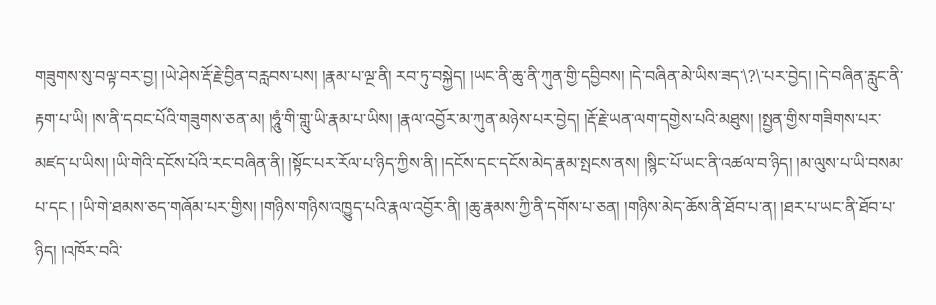གཟུགས་སུ་བལྟ་བར་བྱ། །ཡེ་ཤེས་རྡོ་རྗེ་བྱིན་བརླབས་པས། །རྣམ་པ་ལྔ་ནི། རབ་ཏུ་བསྐྱེད། །ཡང་ནི་ཆུ་ནི་ཀུན་གྱི་དབྱིབས། །དེ་བཞིན་མེ་ཡིས་ཟད་\?\་པར་བྱེད། །དེ་བཞིན་རླུང་ནི་རྟག་པ་ཡི། །ས་ནི་དབང་པོའི་གཟུགས་ཅན་མ། །ཧཱུཾ་གི་གླུ་ཡི་རྣམ་པ་ཡིས། །རྣལ་འབྱོར་མ་ཀུན་མཉེས་པར་བྱེད། །རྡོ་རྗེ་ཡན་ལག་དགྱེས་པའི་མཐུས། །སྤྱན་གྱིས་གཟིགས་པར་མཛད་པ་ཡིས། །ཡི་གེའི་དངོས་པོའི་རང་བཞིན་ནི། །སྟོང་པར་རོལ་པ་ཉིད་ཀྱིས་ནི། །དངོས་དང་དངོས་མེད་རྣམ་སྤངས་ནས། །སྙིང་པོ་ཡང་ནི་འཚལ་བ་ཉིད། །མ་ལུས་པ་ཡི་བསམ་པ་དང ། །ཡི་གེ་ཐམས་ཅད་གཞོམ་པར་གྱིས། །གཉིས་གཉིས་འཁྱུད་པའི་རྣལ་འབྱོར་ནི། །ཆུ་རྣམས་ཀྱི་ནི་དགོས་པ་ཅན། །གཉིས་མེད་ཆོས་ནི་ཐོབ་པ་ན། །ཐར་པ་ཡང་ནི་ཐོབ་པ་ཉིད། །འཁོར་བའི་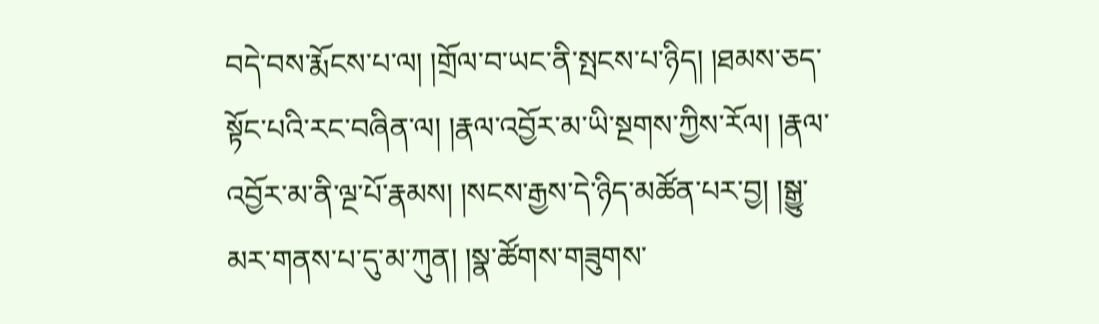བདེ་བས་རྨོངས་པ་ལ། །གྲོལ་བ་ཡང་ནི་སྤངས་པ་ཉིད། །ཐམས་ཅད་སྟོང་པའི་རང་བཞིན་ལ། །རྣལ་འབྱོར་མ་ཡི་སྔགས་ཀྱིས་རོལ། །རྣལ་འབྱོར་མ་ནི་ལྔ་པོ་རྣམས། །སངས་རྒྱས་དེ་ཉིད་མཚོན་པར་བྱ། །སྒྱུ་མར་གནས་པ་དུ་མ་ཀུན། །སྣ་ཚོགས་གཟུགས་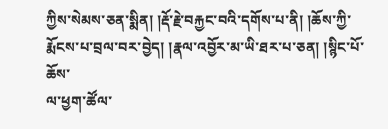ཀྱིས་སེམས་ཅན་སྨིན། །རྡོ་རྗེ་བརྐྱང་བའི་དགོས་པ་ནི། །ཆོས་ཀྱི་རྨོངས་པ་བྲལ་བར་བྱེད། །རྣལ་འབྱོར་མ་ཡི་ཐར་པ་ཅན། །སྙིང་པོ་ཆོས་
ལ་ཕྱག་ཚོལ་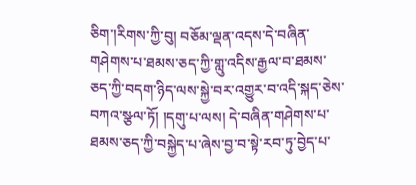ཅིག་།རིགས་ཀྱི་བུ། བཅོམ་ལྡན་འདས་དེ་བཞིན་གཤེགས་པ་ཐམས་ཅད་ཀྱི་གླུ་འདིས་རྒྱལ་བ་ཐམས་ཅད་ཀྱི་བདག་ཉིད་ལས་སྐྱེ་བར་འགྱུར་བ་འདི་སྐད་ཅེས་བཀའ་སྩལ་ཏོ། །དགུ་པ་ལས། དེ་བཞིན་གཤེགས་པ་ཐམས་ཅད་ཀྱི་བསྐྱེད་པ་ཞེས་བྱ་བ་སྟེ་རབ་ཏུ་བྱེད་པ་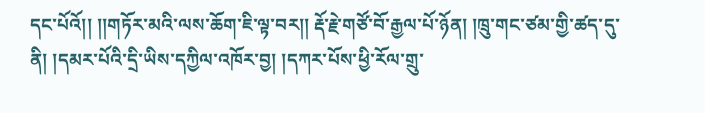དང་པོའོ།། །།གཏོར་མའི་ལས་ཆོག་ཇི་ལྟ་བར།། རྡོ་རྗེ་གཙོ་བོ་རྒྱལ་པོ་ཉོན། །ཁྲུ་གང་ཙམ་གྱི་ཚད་དུ་ནི། །དམར་པོའི་དྲི་ཡིས་དཀྱིལ་འཁོར་བྱ། །དཀར་པོས་ཕྱི་རོལ་གྲུ་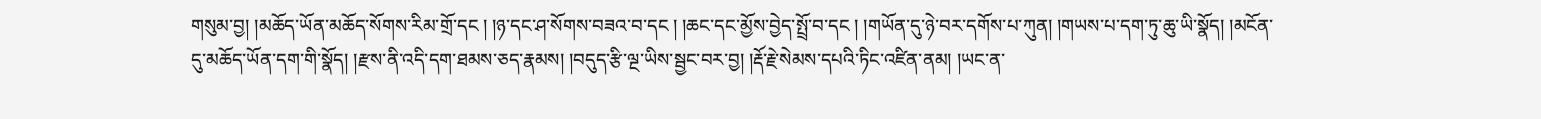གསུམ་བྱ། །མཆོད་ཡོན་མཆོད་སོགས་རིམ་གྲོ་དང ། །ཉ་དང་ཤ་སོགས་བཟའ་བ་དང ། །ཆང་དང་མྱོས་བྱེད་སྤྲོ་བ་དང ། །གཡོན་དུ་ཉེ་བར་དགོས་པ་ཀུན། །གཡས་པ་དག་ཏུ་ཆུ་ཡི་སྣོད། །མངོན་དུ་མཆོད་ཡོན་དག་གི་སྣོད། །རྫས་ནི་འདི་དག་ཐམས་ཅད་རྣམས། །བདུད་རྩི་ལྔ་ཡིས་སྦྱང་བར་བྱ། །རྡོ་རྗེ་སེམས་དཔའི་ཏིང་འཛིན་ནམ། །ཡང་ན་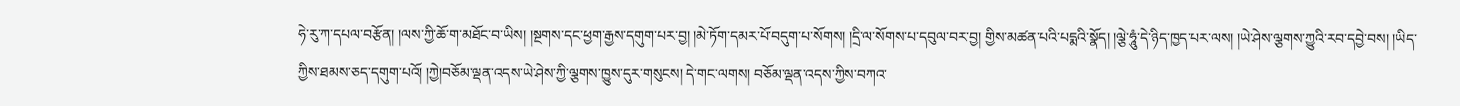ཧེ་རུ་ཀ་དཔལ་བརྩོན། །ལས་ཀྱི་ཆོ་ག་མཐོང་བ་ཡིས། །སྔགས་དང་ཕྱག་རྒྱས་དགུག་པར་བྱ། །མེ་ཏོག་དམར་པོ་བདུག་པ་སོགས། །དྲི་ལ་སོགས་པ་དབུལ་བར་བྱ། གྱིས་མཚན་པའི་པདྨའི་སྣོད། །ལྕེ་ཧཱུཾ་དེ་ཉིད་ཁྱད་པར་ལས། །ཡེ་ཤེས་ལྕགས་ཀྱུའི་རབ་དབྱེ་བས། །ཡིད་ཀྱིས་ཐམས་ཅད་དགུག་པའོ། །ཀྱེ།བཅོམ་ལྡན་འདས་ཡེ་ཤེས་ཀྱི་ལྕགས་ཁྱུས་དུར་གསུངས། དེ་གང་ལགས། བཅོམ་ལྡན་འདས་ཀྱིས་བཀའ་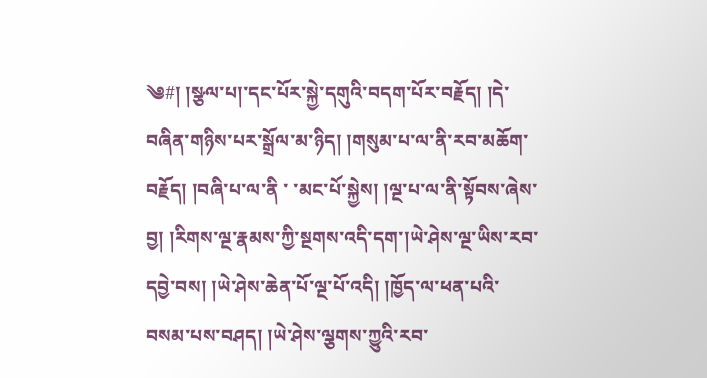༄#། །སྩལ་པ།་དང་པོར་སྐྱེ་དགུའི་བདག་པོར་བརྗོད། །དེ་བཞིན་གཉིས་པར་སྒྲོལ་མ་ཉིད། །གསུམ་པ་ལ་ནི་རབ་མཆོག་བརྗོད། །བཞི་པ་ལ་ནི ་ ་མང་པོ་སྐྱེས། །ལྔ་པ་ལ་ནི་སྟོབས་ཞེས་བྱ། །རིགས་ལྔ་རྣམས་ཀྱི་སྔགས་འདི་དག་།ཡེ་ཤེས་ལྔ་ཡིས་རབ་དབྱེ་བས། །ཡེ་ཤེས་ཆེན་པོ་ལྔ་པོ་འདི། །ཁྱོད་ལ་ཕན་པའི་བསམ་པས་བཤད། །ཡེ་ཤེས་ལྕགས་ཀྱུའི་རབ་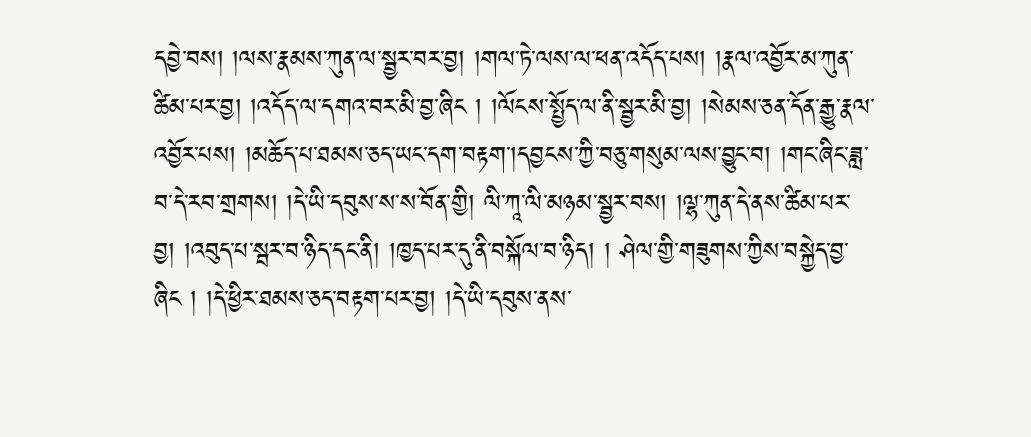དབྱེ་བས། །ལས་རྣམས་ཀུན་ལ་སྦྱར་བར་བྱ། །གལ་ཏེ་ལས་ལ་ཕན་འདོད་པས། །རྣལ་འབྱོར་མ་ཀུན་ཚིམ་པར་བྱ། །འདོད་ལ་དགའ་བར་མི་བྱ་ཞིང ། །ལོངས་སྤྱོད་ལ་ནི་སྦྱར་མི་བྱ། །སེམས་ཅན་དོན་རྒྱུ་རྣལ་འབྱོར་པས། །མཆོད་པ་ཐམས་ཅད་ཡང་དག་བརྟག་།དབྱངས་ཀྱི་བཅུ་གསུམ་ལས་བྱུང་བ། །གང་ཞིང་ཟླ་བ་དེ་རབ་གྲགས། །དེ་ཡི་དབུས་ས་ས་བོན་གྱི། ལི་ཀཱ་ལི་མཉམ་སྦྱར་བས། །ལྷ་ཀུན་དེ་ནས་ཚིམ་པར་བྱ། །འབུད་པ་སྦར་བ་ཉིད་དང་ནི། །ཁྱད་པར་དུ་ནི་བསྐོལ་བ་ཉིད། ། ཤེལ་གྱི་གཟུགས་ཀྱིས་བསྐྱེད་བྱ་ཞིང ། །དེ་ཕྱིར་ཐམས་ཅད་བརྟག་པར་བྱ། །དེ་ཡི་དབུས་ནས་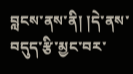བླངས་ནས་ནི། །དེ་ནས་བདུད་རྩི་མྱང་བར་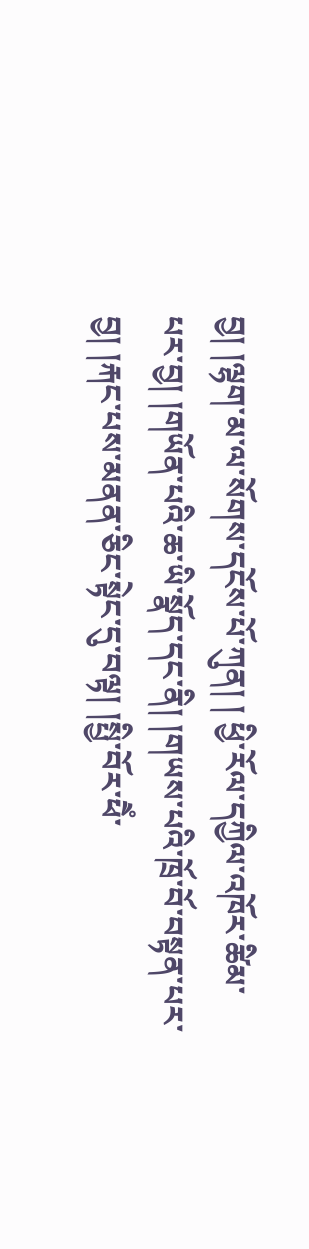བྱ། །ལྷག་མ་ལ་སོགས་དངོས་པོ་ཀུན། ། ཕྱི་རོལ་དཀྱིལ་འཁོར་ཚིམ་པར་བྱ། །གཡོན་པའི་ཆ་ཡི་སྣོད་དང་ནི། །གཡས་པའི་ཁྲོ་བོ་བསྟན་པར་བྱ། །རྐང་པས་མནན་ཅིང་སྟེང་དུ་བལྟ། །སྤྱི་བོར་ཕཻཾ་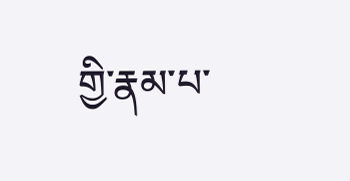གྱི་རྣམ་པ་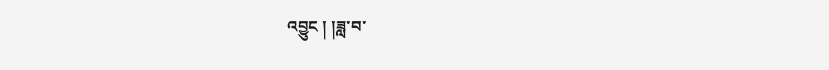འབྱུང ། །ཟླ་བ་